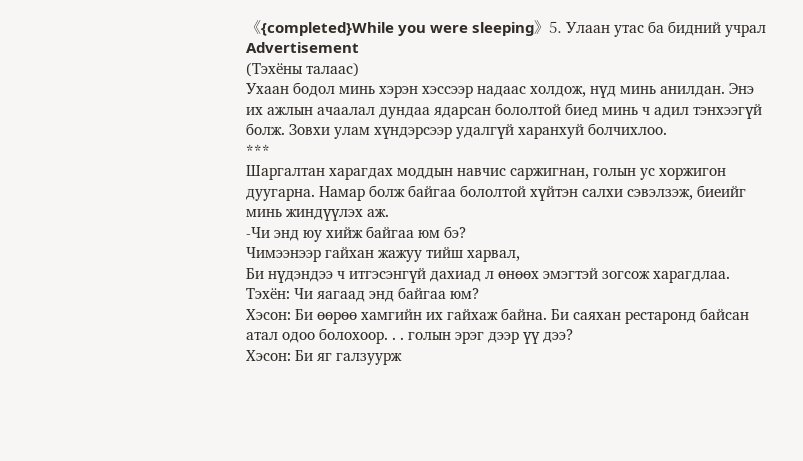《{completed}While you were sleeping》5. Улаан утас ба бидний учрал
Advertisement
(Тэхёны талаас)
Ухаан бодол минь хэрэн хэссээр надаас холдож, нүд минь анилдан. Энэ их ажлын ачаалал дундаа ядарсан бололтой биед минь ч адил тэнхээгүй болж. Зовхи улам хүндэрсээр удалгүй харанхуй болчихлоо.
***
Шаргалтан харагдах моддын навчис саржигнан, голын ус хоржигон дуугарна. Намар болж байгаа бололтой хүйтэн салхи сэвэлзэж, биеийг минь жиндүүлэх аж.
-Чи энд юу хийж байгаа юм бэ?
Чимээнээр гайхан жажуу тийш харвал,
Би нүдэндээ ч итгэсэнгүй дахиад л өнөөх эмэгтэй зогсож харагдлаа.
Тэхён: Чи яагаад энд байгаа юм?
Хэсон: Би өөрөө хамгийн их гайхаж байна. Би саяхан рестаронд байсан атал одоо болохоор. . . голын эрэг дээр үү дээ?
Хэсон: Би яг галзуурж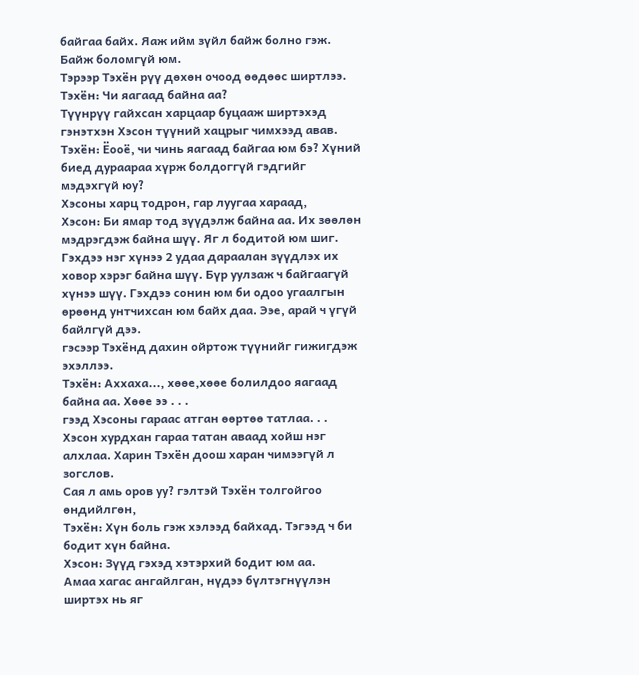байгаа байх. Яаж ийм зүйл байж болно гэж. Байж боломгүй юм.
Тэрээр Тэхён рүү дөхөн очоод өөдөөс ширтлээ.
Тэхён: Чи яагаад байна аа?
Түүнрүү гайхсан харцаар буцааж ширтэхэд гэнэтхэн Хэсон түүний хацрыг чимхээд авав.
Тэхён: Ёооё, чи чинь яагаад байгаа юм бэ? Хүний биед дураараа хүрж болдоггүй гэдгийг мэдэхгүй юу?
Хэсоны харц тодрон, гар луугаа хараад,
Хэсон: Би ямар тод зүүдэлж байна аа. Их зөөлөн мэдрэгдэж байна шүү. Яг л бодитой юм шиг. Гэхдээ нэг хүнээ 2 удаа дараалан зүүдлэх их ховор хэрэг байна шүү. Бүр уулзаж ч байгаагүй хүнээ шүү. Гэхдээ сонин юм би одоо угаалгын өрөөнд унтчихсан юм байх даа. Ээе, арай ч үгүй байлгүй дээ.
гэсээр Тэхёнд дахин ойртож түүнийг гижигдэж эхэллээ.
Тэхён: Аххаха..., хөөе,хөөе болилдоо яагаад байна аа. Хөөе ээ . . .
гээд Хэсоны гараас атган өөртөө татлаа. . .
Хэсон хурдхан гараа татан аваад хойш нэг алхлаа. Харин Тэхён доош харан чимээгүй л зогслов.
Сая л амь оров уу? гэлтэй Тэхён толгойгоо өндийлгөн,
Тэхён: Хүн боль гэж хэлээд байхад. Тэгээд ч би бодит хүн байна.
Хэсон: Зүүд гэхэд хэтэрхий бодит юм аа.
Амаа хагас ангайлган, нүдээ бүлтэгнүүлэн ширтэх нь яг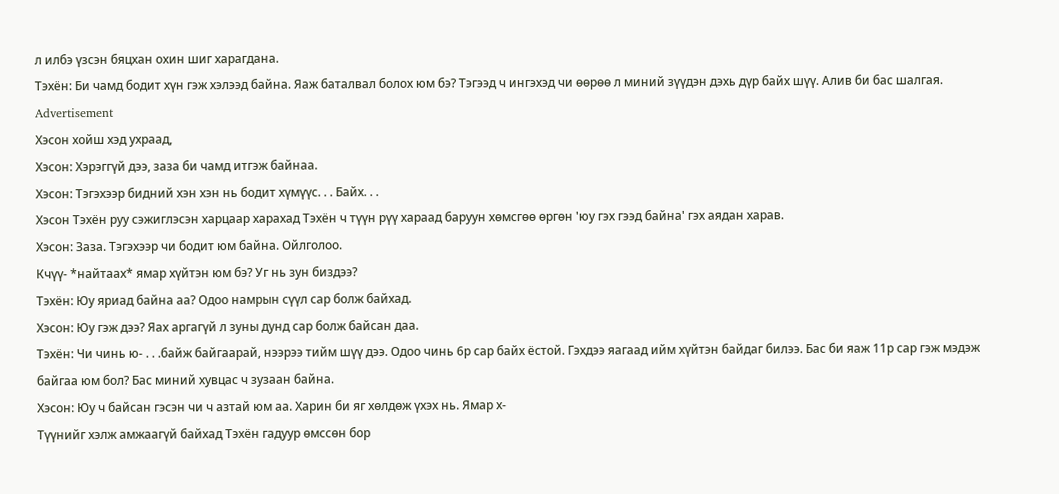л илбэ үзсэн бяцхан охин шиг харагдана.
Тэхён: Би чамд бодит хүн гэж хэлээд байна. Яаж баталвал болох юм бэ? Тэгээд ч ингэхэд чи өөрөө л миний зүүдэн дэхь дүр байх шүү. Алив би бас шалгая.
Advertisement
Хэсон хойш хэд ухраад,
Хэсон: Хэрэггүй дээ, заза би чамд итгэж байнаа.
Хэсон: Тэгэхээр бидний хэн хэн нь бодит хүмүүс. . . Байх. . .
Хэсон Тэхён руу сэжиглэсэн харцаар харахад Тэхён ч түүн рүү хараад баруун хөмсгөө өргөн 'юу гэх гээд байна' гэх аядан харав.
Хэсон: Заза. Тэгэхээр чи бодит юм байна. Ойлголоо.
Кчүү- *найтаах* ямар хүйтэн юм бэ? Уг нь зун биздээ?
Тэхён: Юу яриад байна аа? Одоо намрын сүүл сар болж байхад.
Хэсон: Юу гэж дээ? Яах аргагүй л зуны дунд сар болж байсан даа.
Тэхён: Чи чинь ю- . . .байж байгаарай, нээрээ тийм шүү дээ. Одоо чинь 6р сар байх ёстой. Гэхдээ яагаад ийм хүйтэн байдаг билээ. Бас би яаж 11р сар гэж мэдэж байгаа юм бол? Бас миний хувцас ч зузаан байна.
Хэсон: Юу ч байсан гэсэн чи ч азтай юм аа. Харин би яг хөлдөж үхэх нь. Ямар х-
Түүнийг хэлж амжаагүй байхад Тэхён гадуур өмссөн бор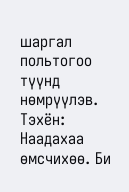шаргал польтогоо түүнд нөмрүүлэв.
Тэхён: Наадахаа өмсчихөө. Би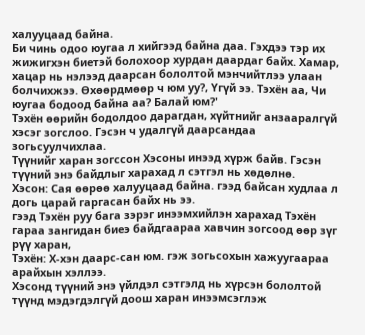халууцаад байна.
Би чинь одоо юугаа л хийгээд байна даа. Гэхдээ тэр их жижигхэн биетэй болохоор хурдан даардаг байх. Хамар, хацар нь нэлээд даарсан бололтой мэнчийтлээ улаан болчихжээ. Өхөөрдмөөр ч юм уу?, Үгүй ээ. Тэхён аа, Чи юугаа бодоод байна аа? Балай юм?'
Тэхён өөрийн бодолдоо дарагдан, хүйтнийг анзааралгүй хэсэг зогслоо. Гэсэн ч удалгүй даарсандаа зогьсуулчихлаа.
Түүнийг харан зогссон Хэсоны инээд хүрж байв. Гэсэн түүний энэ байдлыг харахад л сэтгэл нь хөдөлнө.
Хэсон: Сая өөрөө халууцаад байна. гээд байсан худлаа л догь царай гаргасан байх нь ээ.
гээд Тэхён руу бага зэрэг инээмхийлэн харахад Тэхён гараа зангидан биеэ байдгаараа хавчин зогсоод өөр зүг рүү харан,
Тэхён: Х-хэн даарс-сан юм. гэж зогьсохын хажуугаараа арайхын хэллээ.
Хэсонд түүний энэ үйлдэл сэтгэлд нь хүрсэн бололтой түүнд мэдэгдэлгүй доош харан инээмсэглэж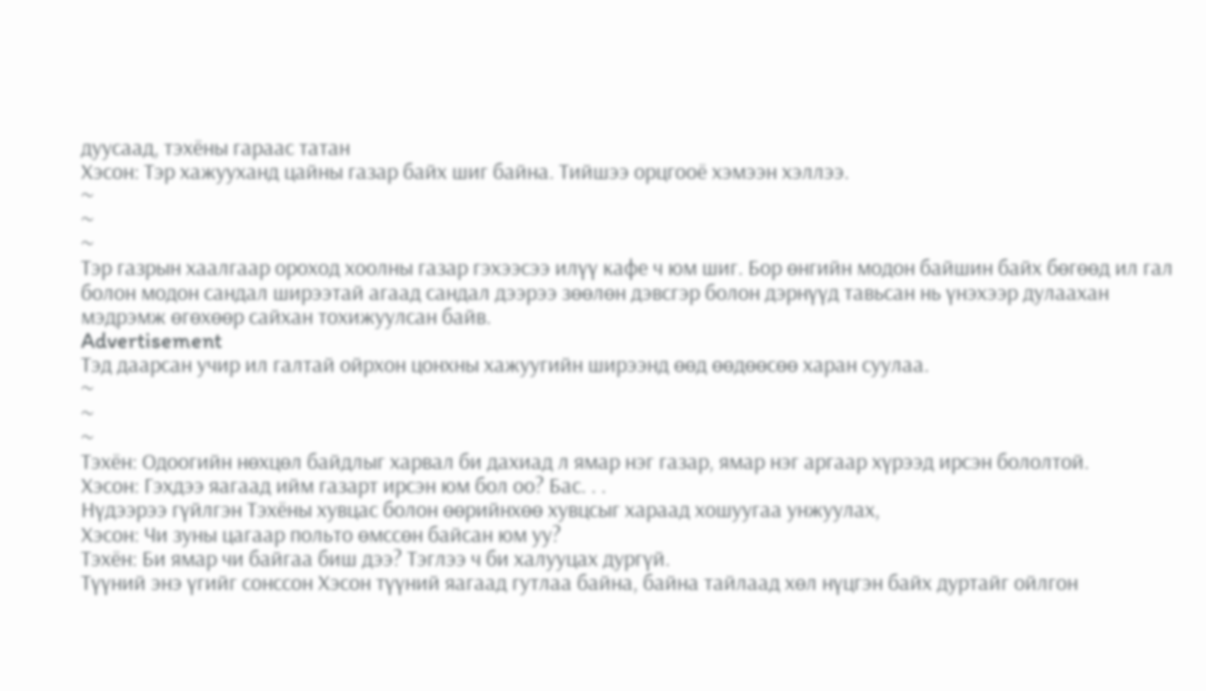дуусаад, тэхёны гараас татан
Хэсон: Тэр хажууханд цайны газар байх шиг байна. Тийшээ орцгооё хэмээн хэллээ.
~
~
~
Тэр газрын хаалгаар ороход хоолны газар гэхээсээ илүү кафе ч юм шиг. Бор өнгийн модон байшин байх бөгөөд ил гал болон модон сандал ширээтай агаад сандал дээрээ зөөлөн дэвсгэр болон дэрнүүд тавьсан нь үнэхээр дулаахан мэдрэмж өгөхөөр сайхан тохижуулсан байв.
Advertisement
Тэд даарсан учир ил галтай ойрхон цонхны хажуугийн ширээнд өөд өөдөөсөө харан суулаа.
~
~
~
Тэхён: Одоогийн нөхцөл байдлыг харвал би дахиад л ямар нэг газар, ямар нэг аргаар хүрээд ирсэн бололтой.
Хэсон: Гэхдээ яагаад ийм газарт ирсэн юм бол оо? Бас. . .
Нүдээрээ гүйлгэн Тэхёны хувцас болон өөрийнхөө хувцсыг хараад хошуугаа унжуулах,
Хэсон: Чи зуны цагаар польто өмссөн байсан юм уу?
Тэхён: Би ямар чи байгаа биш дээ? Тэглээ ч би халууцах дургүй.
Түүний энэ үгийг сонссон Хэсон түүний яагаад гутлаа байна, байна тайлаад хөл нүцгэн байх дуртайг ойлгон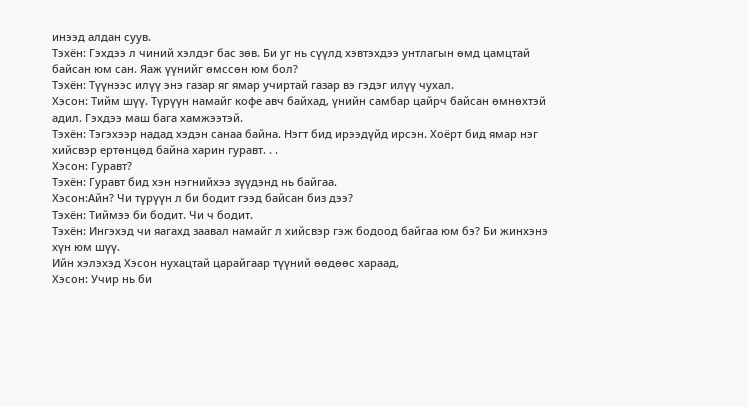инээд алдан суув.
Тэхён: Гэхдээ л чиний хэлдэг бас зөв. Би уг нь сүүлд хэвтэхдээ унтлагын өмд цамцтай байсан юм сан. Яаж үүнийг өмссөн юм бол?
Тэхён: Түүнээс илүү энэ газар яг ямар учиртай газар вэ гэдэг илүү чухал.
Хэсон: Тийм шүү. Түрүүн намайг кофе авч байхад, үнийн самбар цайрч байсан өмнөхтэй адил. Гэхдээ маш бага хамжээтэй.
Тэхён: Тэгэхээр надад хэдэн санаа байна. Нэгт бид ирээдүйд ирсэн. Хоёрт бид ямар нэг хийсвэр ертөнцөд байна харин гуравт. . .
Хэсон: Гуравт?
Тэхён: Гуравт бид хэн нэгнийхээ зүүдэнд нь байгаа.
Хэсон:Айн? Чи түрүүн л би бодит гээд байсан биз дээ?
Тэхён: Тиймээ би бодит. Чи ч бодит.
Тэхён: Ингэхэд чи яагахд заавал намайг л хийсвэр гэж бодоод байгаа юм бэ? Би жинхэнэ хүн юм шүү.
Ийн хэлэхэд Хэсон нухацтай царайгаар түүний өөдөөс хараад,
Хэсон: Учир нь би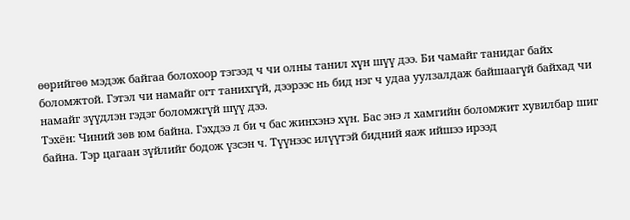өөрийгөө мэдэж байгаа болохоор тэгээд ч чи олны танил хүн шүү дээ. Би чамайг танидаг байх боломжтой. Гэтэл чи намайг огт танихгүй, дээрээс нь бид нэг ч удаа уулзалдаж байшаагүй байхад чи намайг зүүдлэн гэдэг боломжгүй шүү дээ.
Тэхён: Чиний зөв юм байна. Гэхдээ л би ч бас жинхэнэ хүн. Бас энэ л хамгийн боломжит хувилбар шиг байна. Тэр цагаан зүйлийг бодож үзсэн ч. Түүнээс илүүтэй бидний яаж ийшээ ирээд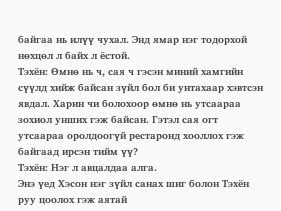байгаа нь илүү чухал. Энд ямар нэг тодорхой нөхцөл л байх л ёстой.
Тэхён: Өмнө нь ч, сая ч гэсэн миний хамгийн сүүлд хийж байсан зүйл бол би унтахаар хэвтсэн явдал. Харин чи болохоор өмнө нь утсаараа зохиол унших гэж байсан. Гэтэл сая огт утсаараа оролдоогүй рестаронд хооллох гэж байгаад ирсэн тийм үү?
Тэхён: Нэг л авцалдаа алга.
Энэ үед Хэсон нэг зүйл санах шиг болон Тэхён руу цоолох гэж аятай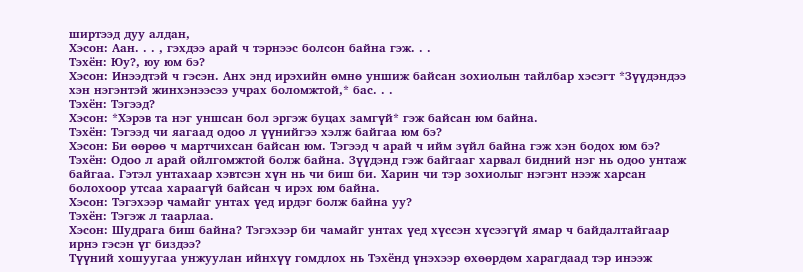ширтээд дуу алдан,
Хэсон: Аан. . . , гэхдээ арай ч тэрнээс болсон байна гэж. . .
Тэхён: Юу?, юу юм бэ?
Хэсон: Инээдтэй ч гэсэн. Анх энд ирэхийн өмнө уншиж байсан зохиолын тайлбар хэсэгт *Зүүдэндээ хэн нэгэнтэй жинхэнээсээ учрах боломжтой,* бас. . .
Тэхён: Тэгээд?
Хэсон: *Хэрэв та нэг уншсан бол эргэж буцах замгүй* гэж байсан юм байна.
Тэхён: Тэгээд чи яагаад одоо л үүнийгээ хэлж байгаа юм бэ?
Хэсон: Би өөрөө ч мартчихсан байсан юм. Тэгээд ч арай ч ийм зүйл байна гэж хэн бодох юм бэ?
Тэхён: Одоо л арай ойлгомжтой болж байна. Зүүдэнд гэж байгааг харвал бидний нэг нь одоо унтаж байгаа. Гэтэл унтахаар хэвтсэн хүн нь чи биш би. Харин чи тэр зохиолыг нэгэнт нээж харсан болохоор утсаа хараагүй байсан ч ирэх юм байна.
Хэсон: Тэгэхээр чамайг унтах үед ирдэг болж байна уу?
Тэхён: Тэгэж л таарлаа.
Хэсон: Шудрага биш байна? Тэгэхээр би чамайг унтах үед хүссэн хүсээгүй ямар ч байдалтайгаар ирнэ гэсэн үг биздээ?
Түүний хошуугаа унжуулан ийнхүү гомдлох нь Тэхёнд үнэхээр өхөөрдөм харагдаад тэр инээж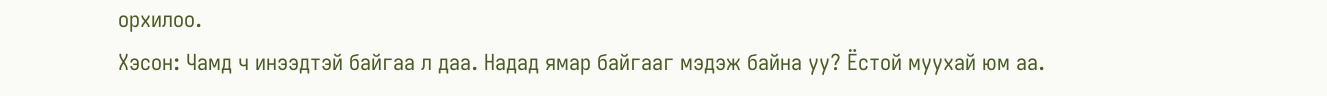орхилоо.
Хэсон: Чамд ч инээдтэй байгаа л даа. Надад ямар байгааг мэдэж байна уу? Ёстой муухай юм аа.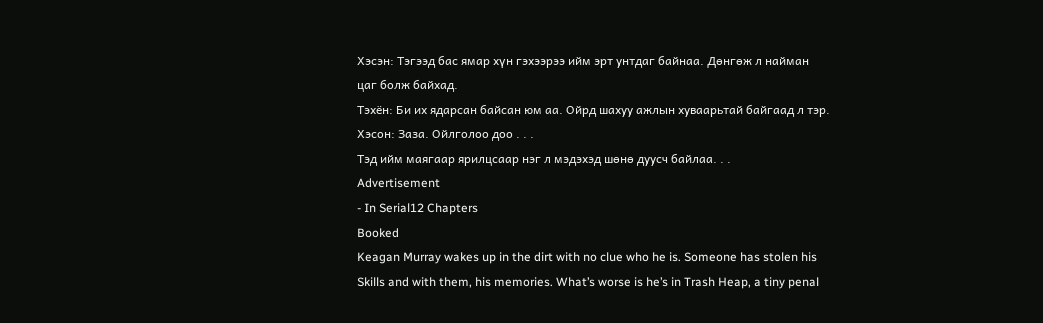Хэсэн: Тэгээд бас ямар хүн гэхээрээ ийм эрт унтдаг байнаа. Дөнгөж л найман цаг болж байхад.
Тэхён: Би их ядарсан байсан юм аа. Ойрд шахуу ажлын хуваарьтай байгаад л тэр.
Хэсон: Заза. Ойлголоо доо . . .
Тэд ийм маягаар ярилцсаар нэг л мэдэхэд шөнө дуусч байлаа. . .
Advertisement
- In Serial12 Chapters
Booked
Keagan Murray wakes up in the dirt with no clue who he is. Someone has stolen his Skills and with them, his memories. What’s worse is he’s in Trash Heap, a tiny penal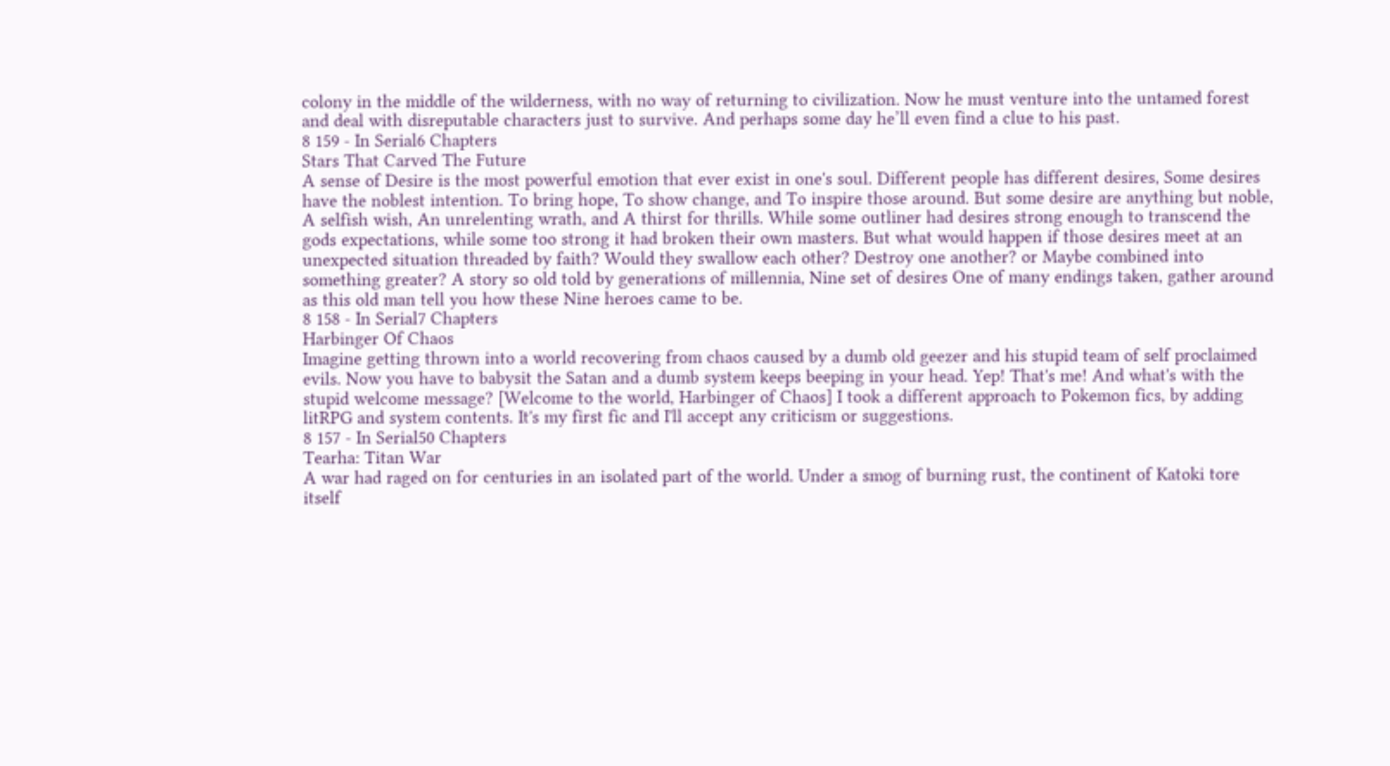colony in the middle of the wilderness, with no way of returning to civilization. Now he must venture into the untamed forest and deal with disreputable characters just to survive. And perhaps some day he’ll even find a clue to his past.
8 159 - In Serial6 Chapters
Stars That Carved The Future
A sense of Desire is the most powerful emotion that ever exist in one's soul. Different people has different desires, Some desires have the noblest intention. To bring hope, To show change, and To inspire those around. But some desire are anything but noble, A selfish wish, An unrelenting wrath, and A thirst for thrills. While some outliner had desires strong enough to transcend the gods expectations, while some too strong it had broken their own masters. But what would happen if those desires meet at an unexpected situation threaded by faith? Would they swallow each other? Destroy one another? or Maybe combined into something greater? A story so old told by generations of millennia, Nine set of desires One of many endings taken, gather around as this old man tell you how these Nine heroes came to be.
8 158 - In Serial7 Chapters
Harbinger Of Chaos
Imagine getting thrown into a world recovering from chaos caused by a dumb old geezer and his stupid team of self proclaimed evils. Now you have to babysit the Satan and a dumb system keeps beeping in your head. Yep! That's me! And what's with the stupid welcome message? [Welcome to the world, Harbinger of Chaos] I took a different approach to Pokemon fics, by adding litRPG and system contents. It's my first fic and I'll accept any criticism or suggestions.
8 157 - In Serial50 Chapters
Tearha: Titan War
A war had raged on for centuries in an isolated part of the world. Under a smog of burning rust, the continent of Katoki tore itself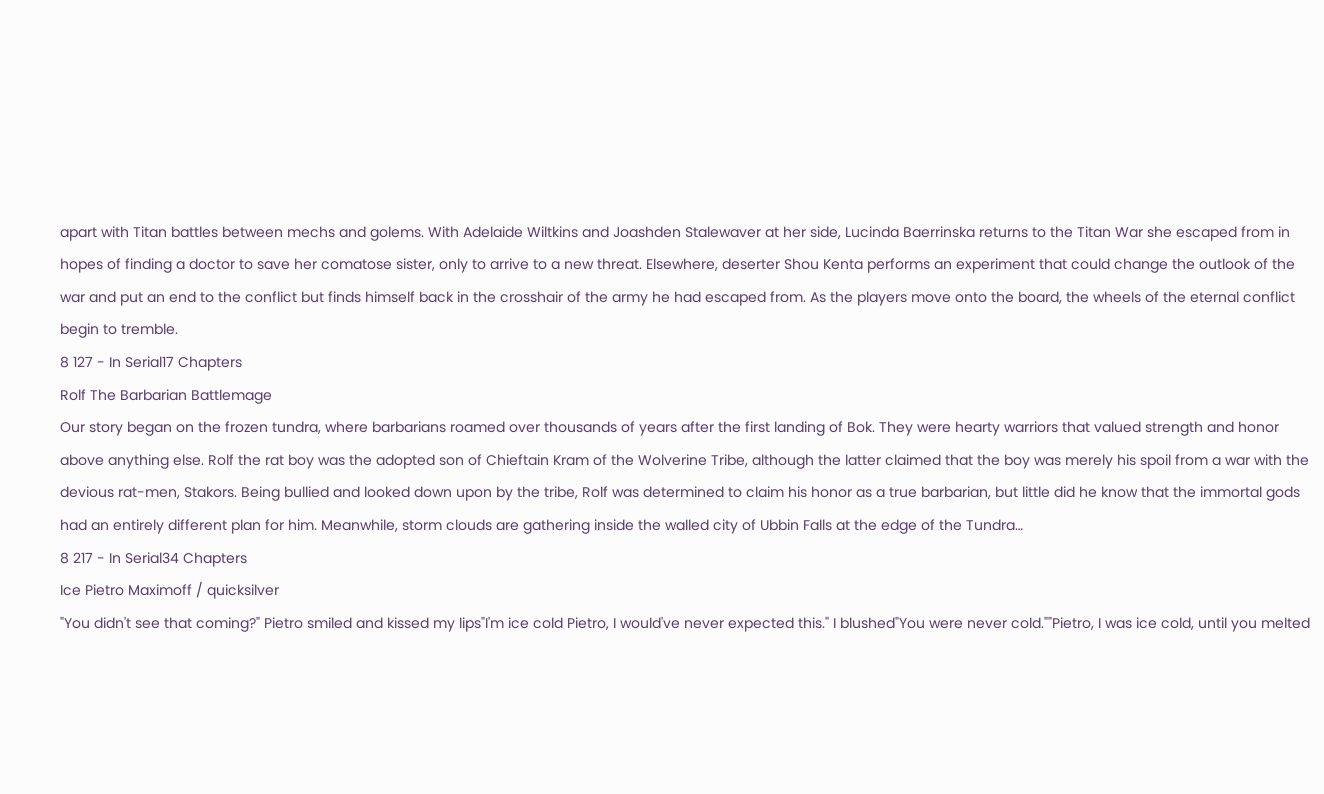apart with Titan battles between mechs and golems. With Adelaide Wiltkins and Joashden Stalewaver at her side, Lucinda Baerrinska returns to the Titan War she escaped from in hopes of finding a doctor to save her comatose sister, only to arrive to a new threat. Elsewhere, deserter Shou Kenta performs an experiment that could change the outlook of the war and put an end to the conflict but finds himself back in the crosshair of the army he had escaped from. As the players move onto the board, the wheels of the eternal conflict begin to tremble.
8 127 - In Serial17 Chapters
Rolf The Barbarian Battlemage
Our story began on the frozen tundra, where barbarians roamed over thousands of years after the first landing of Bok. They were hearty warriors that valued strength and honor above anything else. Rolf the rat boy was the adopted son of Chieftain Kram of the Wolverine Tribe, although the latter claimed that the boy was merely his spoil from a war with the devious rat-men, Stakors. Being bullied and looked down upon by the tribe, Rolf was determined to claim his honor as a true barbarian, but little did he know that the immortal gods had an entirely different plan for him. Meanwhile, storm clouds are gathering inside the walled city of Ubbin Falls at the edge of the Tundra…
8 217 - In Serial34 Chapters
Ice Pietro Maximoff / quicksilver
"You didn't see that coming?" Pietro smiled and kissed my lips"I'm ice cold Pietro, I would've never expected this." I blushed"You were never cold.""Pietro, I was ice cold, until you melted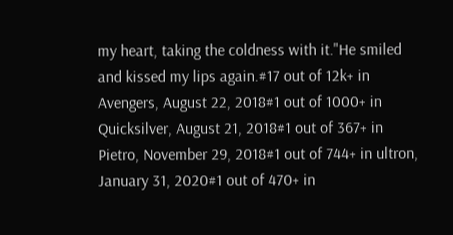my heart, taking the coldness with it."He smiled and kissed my lips again.#17 out of 12k+ in Avengers, August 22, 2018#1 out of 1000+ in Quicksilver, August 21, 2018#1 out of 367+ in Pietro, November 29, 2018#1 out of 744+ in ultron, January 31, 2020#1 out of 470+ in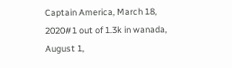Captain America, March 18, 2020#1 out of 1.3k in wanada, August 1,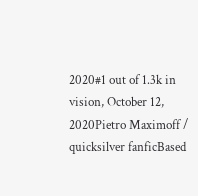2020#1 out of 1.3k in vision, October 12, 2020Pietro Maximoff / quicksilver fanficBased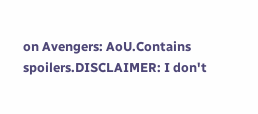on Avengers: AoU.Contains spoilers.DISCLAIMER: I don't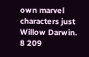own marvel characters just Willow Darwin.
8 209